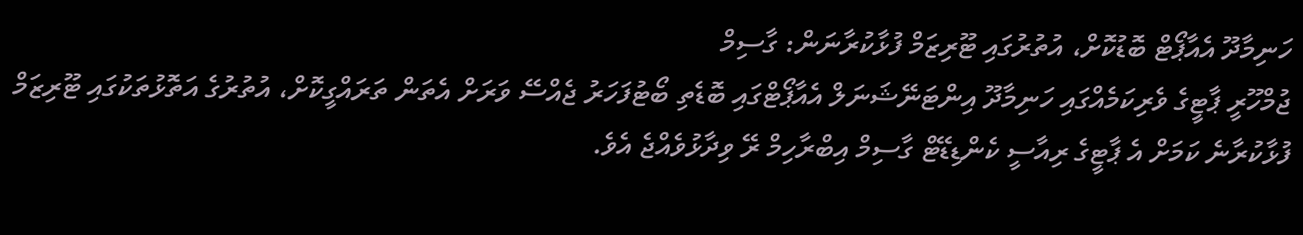ހަނިމާދޫ އެއާޕޯޓް ބޮޑުކޮށް، އުތުރުގައި ޓޫރިޒަމް ފުޅާކުރާނަން: ގާސިމް
ޖުމްހޫރީ ޕާޓީގެ ވެރިކަމެއްގައި ހަނިމާދޫ އިންޓަނޭޝަނަލް އެއާޕޯޓްގައި ބޮޑެތި ބޯޓުފަހަރު ޖެއްސޭ ވަރަށް އެތަން ތަރައްގީކޮށް، އުތުރުގެ އަތޮޅުތަކުގައި ޓޫރިޒަމް ފުޅާކުރާނެ ކަމަށް އެ ޕާޓީގެ ރިއާސީ ކެންޑިޑޭޓް ގާސިމް އިބްރާހިމް ރޭ ވިދާޅުވެއްޖެ އެވެ.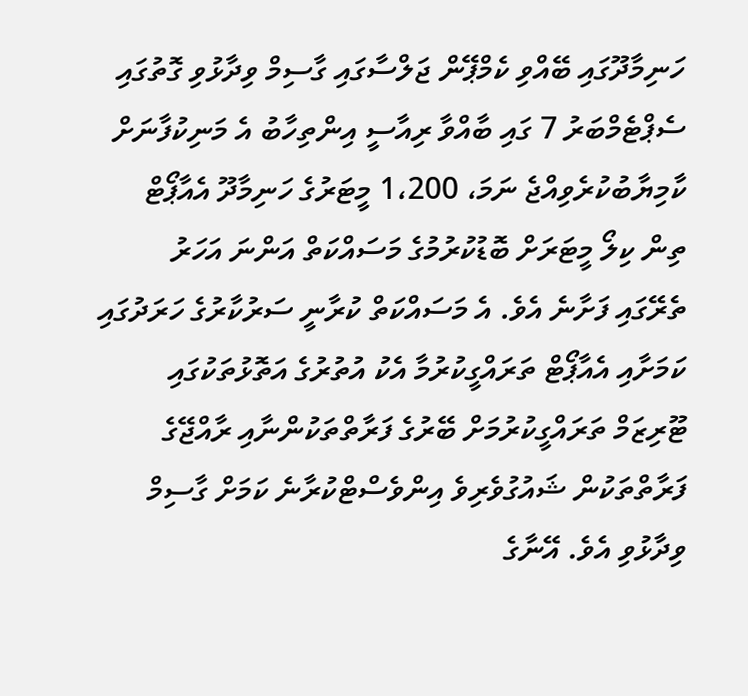ހަނިމާދޫގައި ބޭއްވި ކެމްޕޭން ޖަލްސާގައި ގާސިމް ވިދާޅުވި ގޮތުގައި ސެޕްޓެމްބަރު 7 ގައި ބާއްވާ ރިއާސީ އިންތިހާބު އެ މަނިކުފާނަށް ކާމިޔާބުކުރެވިއްޖެ ނަމަ، 1،200 މީޓަރުގެ ހަނިމާދޫ އެއާޕޯޓް ތިން ކިލޯ މީޓަރަށް ބޮޑުކުރުމުގެ މަސައްކަތް އަންނަ އަހަރު ތެރޭގައި ފަށާނެ އެވެ. އެ މަސައްކަތް ކުރާނީ ސަރުކާރުގެ ހަރަދުގައި ކަމަށާއި އެއާޕޯޓް ތަރައްގީކުރުމާ އެކު އުތުރުގެ އަތޮޅުތަކުގައި ޓޫރިޒަމް ތަރައްގީކުރުމަށް ބޭރުގެ ފަރާތްތަކުންނާއި ރާއްޖޭގެ ފަރާތްތަކުން ޝައުގުވެރިވެ އިންވެސްޓްކުރާނެ ކަމަށް ގާސިމް ވިދާޅުވި އެވެ. އޭނާގެ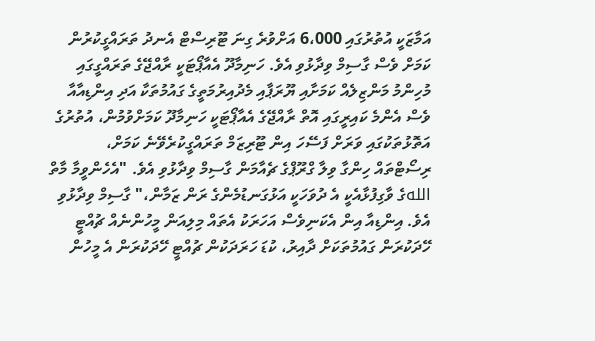އަމާޒަކީ އުތުރުގައި 6،000 އަށްވުރެ ގިނަ ޓޫރިސްޓް އެނދު ތަރައްގީކުރުން ކަމަށް ވެސް ގާސިމް ވިދާޅުވި އެވެ. ހަނިމާދޫ އެއާޕޯޓަކީ ރާއްޖޭގެ ތަރައްގީގައި މުހިންމު މަންޒިލެއް ކަމަށާއި ޔޫރަޕާއި މެދުއިރުމަތީގެ ގައުމުތަކާ އަދި އިންޑިއާއާ ވެސް އެންމެ ކައިރީގައި އޮތް ރާއްޖޭގެ އެއާޕޯޓަކީ ހަނިމާދޫ ކަމަށްވުމުން، އުތުރުގެ އަތޮޅުތަކުގައި ވަރަށް ފަސޭހަ އިން ޓޫރިޒަމް ތަރައްގީކުރެވޭނެ ކަމަށް، ރިސޯޓްތައް ހިންގާ ވިލާ ގްރޫޕްގެ ޗެއާމަން ގާސިމް ވިދާޅުވި އެވެ. "އެހެންވީމާ މާތް اللهގެ ވާގިފުޅާއެކީ އެ ދުވަހަކީ އަޅުގަނޑުމެންގެ ރަން ޒަމާން،" ގާސިމް ވިދާޅުވި އެވެ. އިންޑިއާ އިން އެކަނިވެސް އަހަރަކު އެތައް މިލިއަން މީހުންނެއް ޗުއްޓީ ހޭދަކުރަން ގައުމުތަކަށް ދާއިރު، ކުޑަ ހަރަދަކުން ޗުއްޓީ ހޭދަކުރަން އެ މީހުން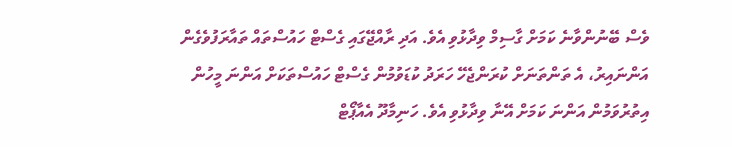ވެސް ބޭނުންވާނެ ކަމަށް ގާސިމް ވިދާޅުވި އެވެ. އަދި ރާއްޖޭގައި ގެސްޓް ހައުސްތައް ތައާރަފުވެގެން އަންނައިރު، އެ ތަންތަނަށް ކުރަންޖެހޭ ހަރަދު ކުޑަވުމުން ގެސްޓް ހައުސްތަކަށް އަންނަ މީހުން އިތުރުވަމުން އަންނަ ކަމަށް އޭނާ ވިދާޅުވި އެވެ. ހަނިމާދޫ އެއާޕޯޓް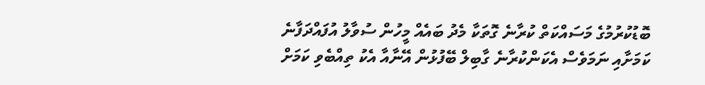ބޮޑުކުރުމުގެ މަސައްކަތް ކުރާނެ ގޮތަކާ މެދު ބައެއް މީހުން ސުވާލު އުފައްދަފާނެ ކަމަށާއި ނަމަވެސް އެކަންކުރާނެ ގާބިލް ބޭފުޅުން އޭނާއާ އެކު ތިއްބެވި ކަމަށް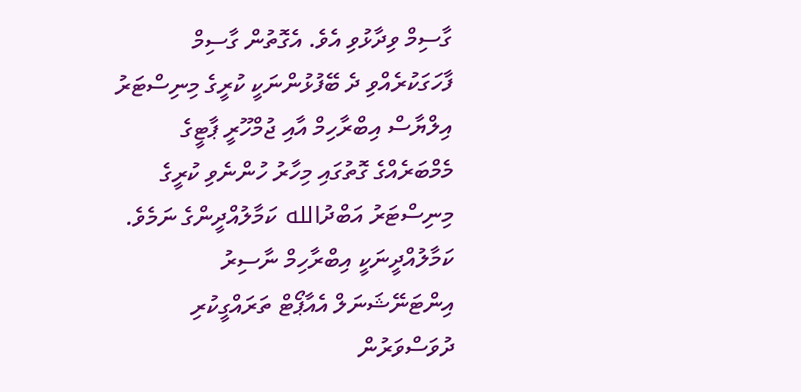ގާސިމް ވިދާޅުވި އެވެ. އެގޮތުން ގާސިމް ފާހަގަކުރެއްވި ދެ ބޭފުޅުންނަކީ ކުރީގެ މިނިސްޓަރު އިލްޔާސް އިބްރާހިމް އާއި ޖުމްހޫރީ ޕާޓީގެ މެމްބަރެއްގެ ގޮތުގައި މިހާރު ހުންނެވި ކުރީގެ މިނިސްޓަރު އަބްދުالله ކަމާލުއްދީންގެ ނަމެވެ. ކަމާލުއްދީނަކީ އިބްރާހިމް ނާސިރު އިންޓަނޭޝަނަލް އެއާޕޯޓް ތަރައްގީކުރި ދުވަސްވަރުން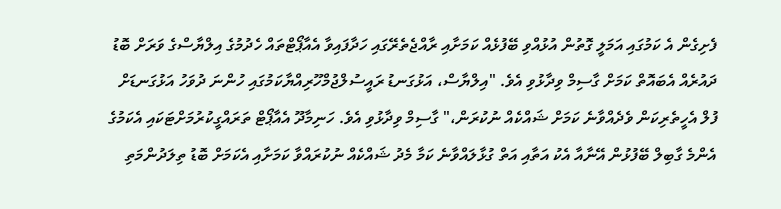ފެށިގެން އެ ކަމުގައި އަމަލީ ގޮތުން އުޅުއްވި ބޭފުޅެއް ކަމަށާއި ރާއްޖެތެރޭގައި ހަދާފައިވާ އެއާޕޯޓްތައް ހެދުމުގެ އިލްޔާސްގެ ވަރަށް ބޮޑު ދައުރެއް އެބައޮތް ކަމަށް ގާސިމް ވިދާޅުވި އެވެ. "އިލްޔާސް، އަޅުގަނޑު ރައީސުލްޖުމްހޫރިއްޔާކަމުގައި ހުންނަ ދުވަހު އަޅުގަނޑަށް ފުލް އެހީތެރިކަން ވެދެއްވާނެ ކަމަށް ޝައްކެއް ނުކުރަން،" ގާސިމް ވިދާޅުވި އެވެ. ހަނިމާދޫ އެއާޕޯޓް ތަރައްގީކުރުމަށްޓަކައި އެކަމުގެ އެންމެ ގާބިލް ބޭފުޅުން އޭނާއާ އެކު އަތާއި އަތް ގުޅާލައްވާނެ ކަމާ މެދު ޝައްކެއް ނުކުރައްވާ ކަމަށާއި އެކަމަށް ބޮޑު ތިލަދުންމަތި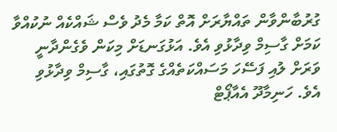ގުރުބާންވާން ތައްޔާރަށް އޮތް ކަމާ މެދު ވެސް ޝައްކެއް ނުކުއްވާ ކަމަށް ގާސިމް ވިދާޅުވި އެވެ. އަޅުގަނޑަށް މިކަން ވެގެންދާނީ ވަރަށް ލުއި ފަސޭހަ މަސައްކަތެއްގެ ގޮތުގައި، ގާސިމް ވިދާޅުވި އެވެ. ހަނިމާދޫ އެއާޕޯޓް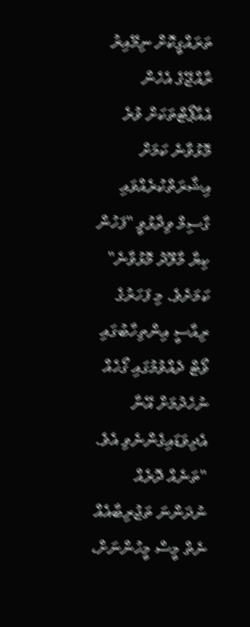ތަރައްގީކޮށް ނިމޭއިރު ރާއްޖޭގެ އެހެން އެއާޕޯޓްތަކަށް ވުރެ މޮޅުވާނެ ކަމަށް އިޝާރަތްކުރެއްވައި ގާސިމް ވިދާޅުވީ "ފަހުން ކިޔާ މާލޫދު މޮޅުވާނެ" ކަމަށެވެ. މި ފަހަރުގެ ރިއާސީ އިންތިހާބުގައި ވޯޓް ދެއްވުމުގައި ގޯހެއް ނުހެދުމަށް އޭނާ އެދިވަޑައިގެންނެވި އެވެ. "ތަނެއް ދޮރެއް ނުދަންނަ ތަޖުރިބާއެއް ނެތް މީސް މީހުންނަށް،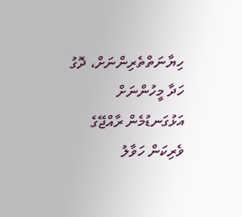ހިޔާނަތްތެރިންނަށް، ދޮގު ހަދާ މީހުންނަށް އަޅުގަނޑުމެން ރާއްޖޭގެ ވެރިކަން ހަވާލު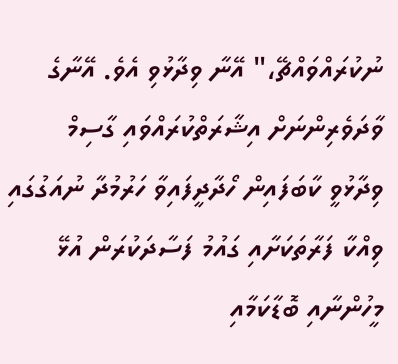ނުކުރައްވައްޗޭ،" އޭނާ ވިދާޅުވި އެވެ. އޭނާގެ ވާދަވެރިންނަށް އިޝާރަތްކުރައްވައި ގާސިމް ވިދާޅުވީ ކާބަފައިން ހޯދާދީފައިވާ ހަރުމުދާ ނުއަގުގައި ވިއްކާ ފަރާތަކަށާއި ގައުމު ފަސާދަކުރަން އުޅޭ މީހުންނާއި ބޮޑާކަމާއި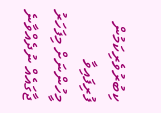ކިބުރުވެރިކަމުން ފުރިފައިވާ މީހުންނަށް މިފަހަރު ޖާގައެއް ނުދެއްވާނެ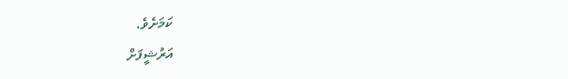ކަމަށެވެ.
އަރުޝީފަށް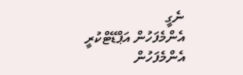ނެގީ
އެންމެފަހުން އަޕްޑޭޓްކުރީ
އެންމެފަހުން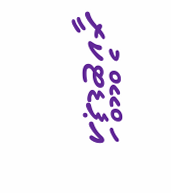އަޕްޑޭޓްކުރީ